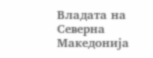Владата на Северна Македонија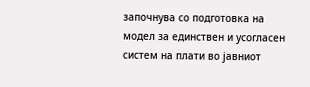започнува со подготовка на модел за единствен и усогласен систем на плати во јавниот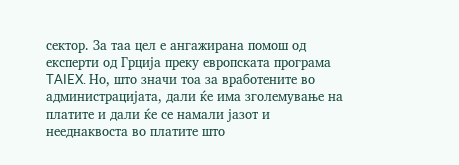сектор. За таа цел е ангажирана помош од експерти од Грција преку европската програма TAIEX. Но, што значи тоа за вработените во администрацијата, дали ќе има зголемување на платите и дали ќе се намали јазот и нееднаквоста во платите што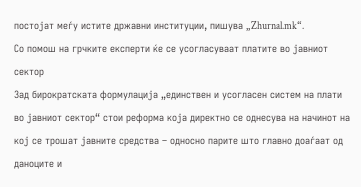постојат меѓу истите државни институции, пишува „Zhurnal.mk“.
Со помош на грчките експерти ќе се усогласуваат платите во јавниот сектор
Зад бирократската формулација „единствен и усогласен систем на плати во јавниот сектор“ стои реформа која директно се однесува на начинот на кој се трошат јавните средства – односно парите што главно доаѓаат од даноците и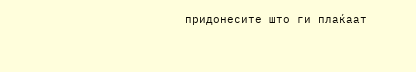придонесите што ги плаќаат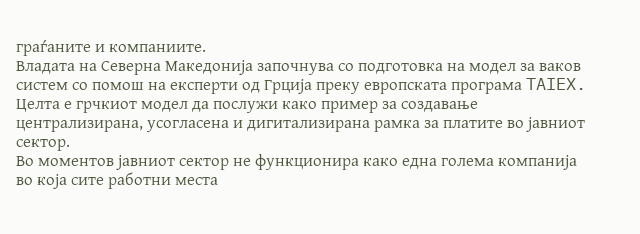граѓаните и компаниите.
Владата на Северна Македонија започнува со подготовка на модел за ваков систем со помош на експерти од Грција преку европската програма TAIEX. Целта е грчкиот модел да послужи како пример за создавање централизирана, усогласена и дигитализирана рамка за платите во јавниот сектор.
Во моментов јавниот сектор не функционира како една голема компанија во која сите работни места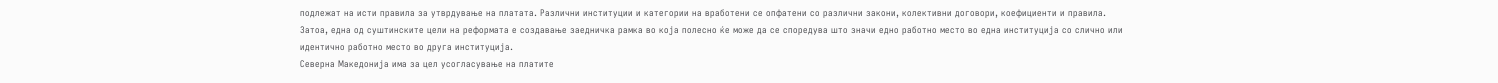подлежат на исти правила за утврдување на платата. Различни институции и категории на вработени се опфатени со различни закони, колективни договори, коефициенти и правила.
Затоа, една од суштинските цели на реформата е создавање заедничка рамка во која полесно ќе може да се споредува што значи едно работно место во една институција со слично или идентично работно место во друга институција.
Северна Македонија има за цел усогласување на платите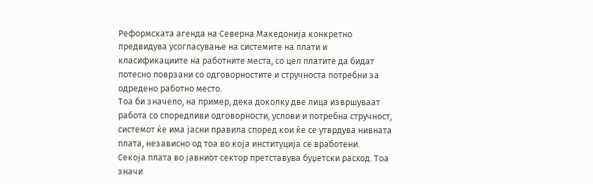Реформската агенда на Северна Македонија конкретно предвидува усогласување на системите на плати и класификациите на работните места, со цел платите да бидат потесно поврзани со одговорностите и стручноста потребни за одредено работно место.
Тоа би значело, на пример, дека доколку две лица извршуваат работа со споредливи одговорности, услови и потребна стручност, системот ќе има јасни правила според кои ќе се утврдува нивната плата, независно од тоа во која институција се вработени.
Секоја плата во јавниот сектор претставува буџетски расход. Тоа значи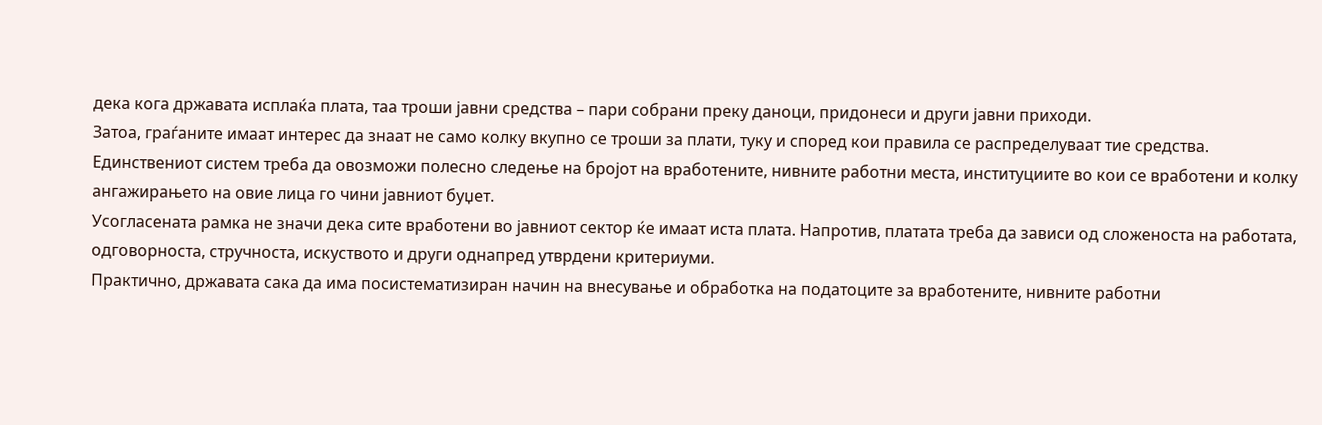дека кога државата исплаќа плата, таа троши јавни средства – пари собрани преку даноци, придонеси и други јавни приходи.
Затоа, граѓаните имаат интерес да знаат не само колку вкупно се троши за плати, туку и според кои правила се распределуваат тие средства.
Единствениот систем треба да овозможи полесно следење на бројот на вработените, нивните работни места, институциите во кои се вработени и колку ангажирањето на овие лица го чини јавниот буџет.
Усогласената рамка не значи дека сите вработени во јавниот сектор ќе имаат иста плата. Напротив, платата треба да зависи од сложеноста на работата, одговорноста, стручноста, искуството и други однапред утврдени критериуми.
Практично, државата сака да има посистематизиран начин на внесување и обработка на податоците за вработените, нивните работни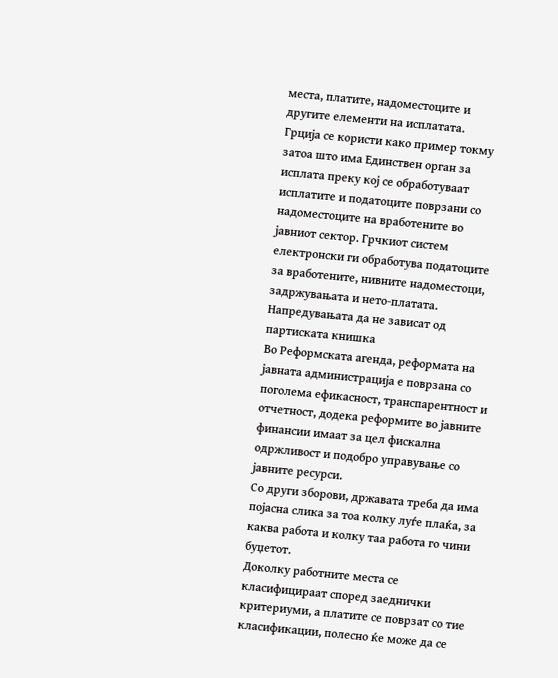места, платите, надоместоците и другите елементи на исплатата.
Грција се користи како пример токму затоа што има Единствен орган за исплата преку кој се обработуваат исплатите и податоците поврзани со надоместоците на вработените во јавниот сектор. Грчкиот систем електронски ги обработува податоците за вработените, нивните надоместоци, задржувањата и нето-платата.
Напредувањата да не зависат од партиската книшка
Во Реформската агенда, реформата на јавната администрација е поврзана со поголема ефикасност, транспарентност и отчетност, додека реформите во јавните финансии имаат за цел фискална одржливост и подобро управување со јавните ресурси.
Со други зборови, државата треба да има појасна слика за тоа колку луѓе плаќа, за каква работа и колку таа работа го чини буџетот.
Доколку работните места се класифицираат според заеднички критериуми, а платите се поврзат со тие класификации, полесно ќе може да се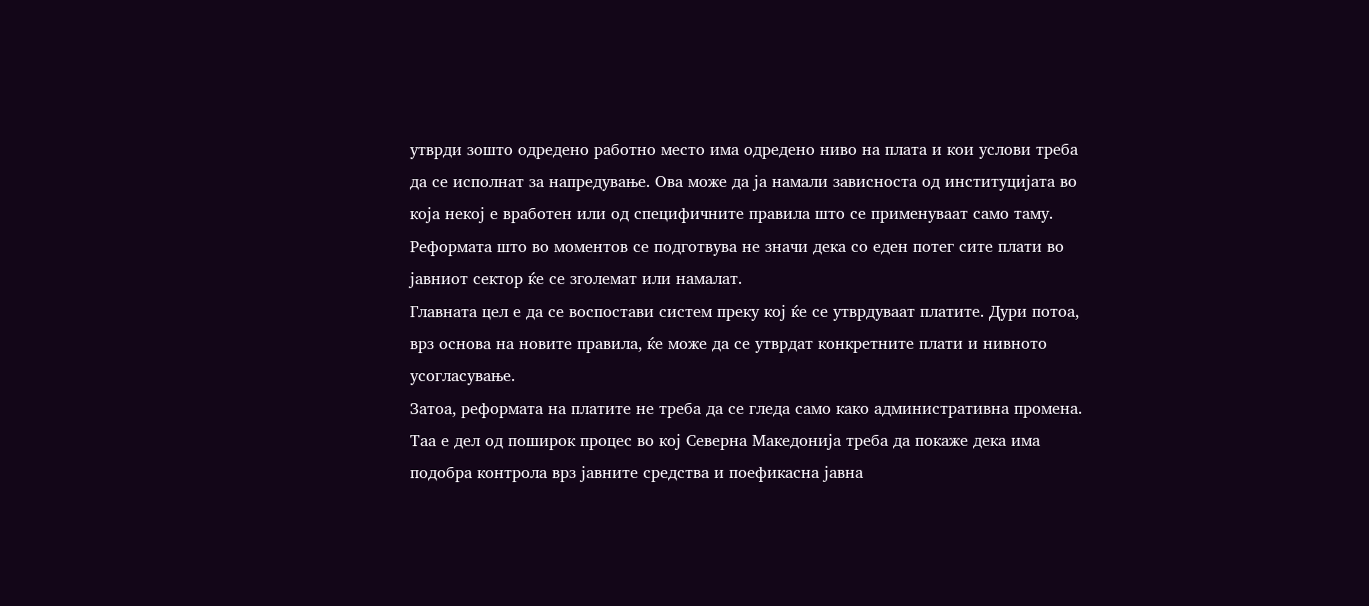утврди зошто одредено работно место има одредено ниво на плата и кои услови треба да се исполнат за напредување. Ова може да ја намали зависноста од институцијата во која некој е вработен или од специфичните правила што се применуваат само таму.
Реформата што во моментов се подготвува не значи дека со еден потег сите плати во јавниот сектор ќе се зголемат или намалат.
Главната цел е да се воспостави систем преку кој ќе се утврдуваат платите. Дури потоа, врз основа на новите правила, ќе може да се утврдат конкретните плати и нивното усогласување.
Затоа, реформата на платите не треба да се гледа само како административна промена. Таа е дел од поширок процес во кој Северна Македонија треба да покаже дека има подобра контрола врз јавните средства и поефикасна јавна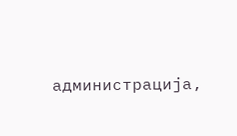администрација,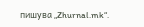пишува „Zhurnal.mk“.